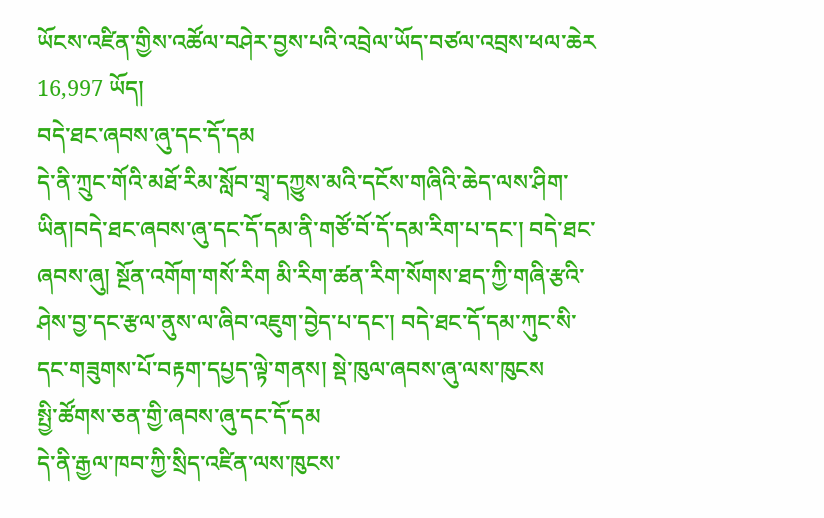ཡོངས་འཛིན་གྱིས་འཚོལ་བཤེར་བྱས་པའི་འབྲེལ་ཡོད་བཙལ་འབྲས་ཕལ་ཆེར 16,997 ཡོད།
བདེ་ཐང་ཞབས་ཞུ་དང་དོ་དམ
དེ་ནི་ཀྲུང་གོའི་མཐོ་རིམ་སློབ་གྲྭ་དཀྱུས་མའི་དངོས་གཞིའི་ཆེད་ལས་ཤིག་ཡིན།བདེ་ཐང་ཞབས་ཞུ་དང་དོ་དམ་ནི་གཙོ་བོ་དོ་དམ་རིག་པ་དང་། བདེ་ཐང་ཞབས་ཞུ། སྔོན་འགོག་གསོ་རིག མི་རིག་ཚན་རིག་སོགས་ཐད་ཀྱི་གཞི་རྩའི་ཤེས་བྱ་དང་རྩལ་ནུས་ལ་ཞིབ་འཇུག་བྱེད་པ་དང་། བདེ་ཐང་དོ་དམ་ཀུང་སི་དང་གཟུགས་པོ་བརྟག་དཔྱད་ལྟེ་གནས། སྡེ་ཁུལ་ཞབས་ཞུ་ལས་ཁུངས
སྤྱི་ཚོགས་ཅན་གྱི་ཞབས་ཞུ་དང་དོ་དམ
དེ་ནི་རྒྱལ་ཁབ་ཀྱི་སྲིད་འཛིན་ལས་ཁུངས་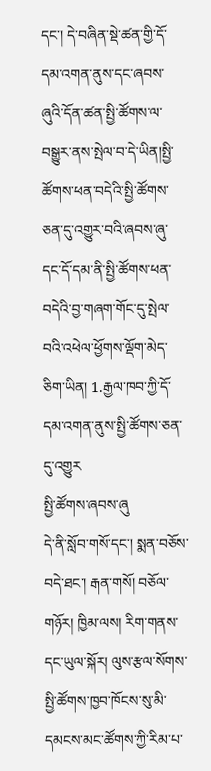དང་། དེ་བཞིན་སྡེ་ཚན་གྱི་དོ་དམ་འགན་ནུས་དང་ཞབས་ཞུའི་དོན་ཚན་སྤྱི་ཚོགས་ལ་བསྒྱུར་ནས་སྤེལ་བ་དེ་ཡིན།སྤྱི་ཚོགས་ཕན་བདེའི་སྤྱི་ཚོགས་ཅན་དུ་འགྱུར་བའི་ཞབས་ཞུ་དང་དོ་དམ་ནི་སྤྱི་ཚོགས་ཕན་བདེའི་བྱ་གཞག་གོང་དུ་སྤེལ་བའི་འཕེལ་ཕྱོགས་ལྡོག་མེད་ཅིག་ཡིན། 1.རྒྱལ་ཁབ་ཀྱི་དོ་དམ་འགན་ནུས་སྤྱི་ཚོགས་ཅན་དུ་འགྱུར
སྤྱི་ཚོགས་ཞབས་ཞུ
དེ་ནི་སློབ་གསོ་དང་། སྨན་བཅོས་བདེ་ཐང་། རྒན་གསོ། བཅོལ་གཉོར། ཁྱིམ་ལས། རིག་གནས་དང་ཡུལ་སྐོར། ལུས་རྩལ་སོགས་སྤྱི་ཚོགས་ཁྱབ་ཁོངས་སུ་མི་དམངས་མང་ཚོགས་ཀྱི་རིམ་པ་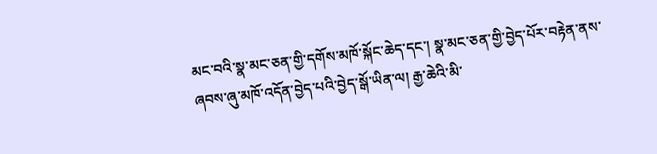མང་བའི་སྣ་མང་ཅན་གྱི་དགོས་མཁོ་སྐོང་ཆེད་དང་། སྣ་མང་ཅན་གྱི་བྱེད་པོར་བརྟེན་ནས་ཞབས་ཞུ་མཁོ་འདོན་བྱེད་པའི་བྱེད་སྒོ་ཡིན་ལ། རྒྱ་ཆེའི་མི་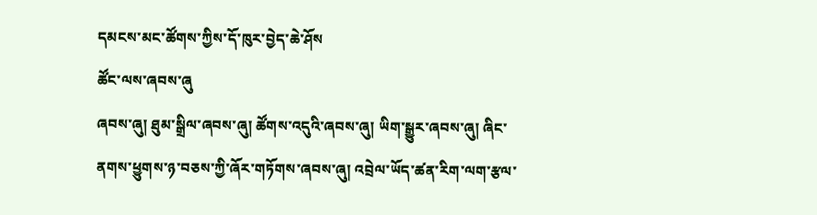དམངས་མང་ཚོགས་ཀྱིས་དོ་ཁུར་བྱེད་ཆེ་ཤོས
ཚོང་ལས་ཞབས་ཞུ
ཞབས་ཞུ། ཐུམ་སྒྲིལ་ཞབས་ཞུ། ཚོགས་འདུའི་ཞབས་ཞུ། ཡིག་སྒྱུར་ཞབས་ཞུ། ཞིང་ནགས་ཕྱུགས་ཉ་བཅས་ཀྱི་ཞོར་གཏོགས་ཞབས་ཞུ། འབྲེལ་ཡོད་ཚན་རིག་ལག་རྩལ་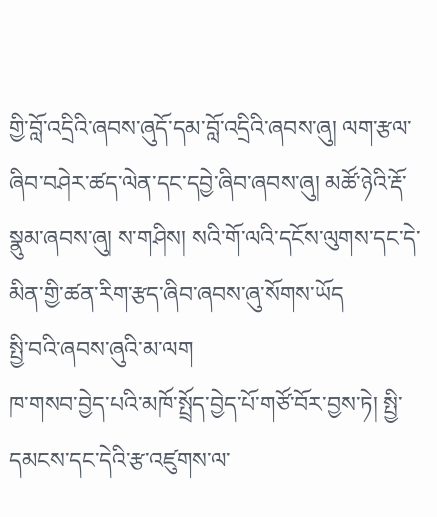གྱི་བློ་འདྲིའི་ཞབས་ཞུདོ་དམ་བློ་འདྲིའི་ཞབས་ཞུ། ལག་རྩལ་ཞིབ་བཤེར་ཚད་ལེན་དང་དབྱེ་ཞིབ་ཞབས་ཞུ། མཚོ་ཉེའི་རྡོ་སྣུམ་ཞབས་ཞུ། ས་གཤིས། སའི་གོ་ལའི་དངོས་ལུགས་དང་དེ་མིན་གྱི་ཚན་རིག་རྩད་ཞིབ་ཞབས་ཞུ་སོགས་ཡོད
སྤྱི་བའི་ཞབས་ཞུའི་མ་ལག
ཁ་གསབ་བྱེད་པའི་མཁོ་སྤྲོད་བྱེད་པོ་གཙོ་བོར་བྱས་ཏེ། སྤྱི་དམངས་དང་དེའི་རྩ་འཛུགས་ལ་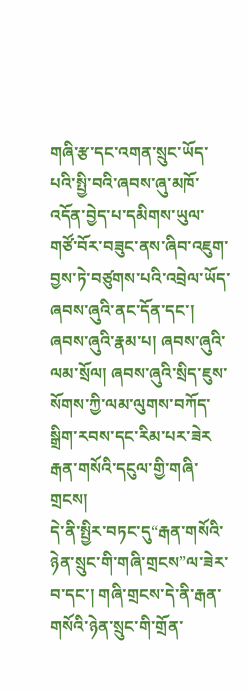གཞི་རྩ་དང་འགན་སྲུང་ཡོད་པའི་སྤྱི་བའི་ཞབས་ཞུ་མཁོ་འདོན་བྱེད་པ་དམིགས་ཡུལ་གཙོ་བོར་བཟུང་ནས་ཞིབ་འཇུག་བྱས་ཏེ་བཙུགས་པའི་འབྲེལ་ཡོད་ཞབས་ཞུའི་ནང་དོན་དང་། ཞབས་ཞུའི་རྣམ་པ། ཞབས་ཞུའི་ལམ་སྲོལ། ཞབས་ཞུའི་སྲིད་ཇུས་སོགས་ཀྱི་ལམ་ལུགས་བཀོད་སྒྲིག་རབས་དང་རིམ་པར་ཟེར
རྒན་གསོའི་དངུལ་གྱི་གཞི་གྲངས།
དེ་ནི་སྤྱིར་བཏང་དུ“རྒན་གསོའི་ཉེན་སྲུང་གི་གཞི་གྲངས”ལ་ཟེར་བ་དང་། གཞི་གྲངས་དེ་ནི་རྒན་གསོའི་ཉེན་སྲུང་གི་གྲོན་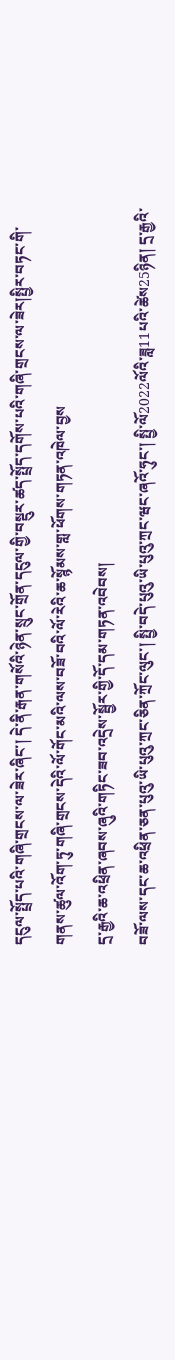དངུལ་སྤྲོད་པའི་གཞི་གྲངས་ལ་ཟེར་ཞིང་། དེ་ནི་རྒན་གསོའི་ཉེན་སྲུང་གྲོན་དངུལ་གྱི་བསྡུར་ཚད་སྤྲོད་དགོས་པའི་གཞི་གྲངས་ལ་ཟེར།སྤྱིར་བཏང་གི་གནས་ཚུལ་འོག་ཏུ་གཞི་གྲངས་དེའི་ལོ་གོང་མའི་ལས་བཟོ་བའི་ལོ་རེའི་ཆ་སྙོམས་གླ་ཕོགས་གཏན་འཁེལ་བྱས
དྲ་རྒྱའི་ཆ་འཕྲིན་ཞབས་ཞུའི་གཏིང་ཟབ་འདྲེས་སྦྱོར་གྱི་དོ་དམ་གཏན་འབེབས།
བཟོ་ལས་དང་ཆ་འཕྲིན་ཅན་པུའུ་ཡི་པུའུ་ཀྲང་ཅིན་ཀྲོང་ལུང་། སྤྱི་བདེ་པུའུ་ཡི་པུའུ་ཀྲང་ཝང་ཞའོ་ཧུང་། སྤྱི་ལོ2022ལོའི་ཟླ11པའི་ཚེས25ཉིན། དྲ་རྒྱའི་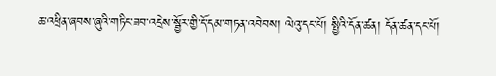ཆ་འཕྲིན་ཞབས་ཞུའི་གཏིང་ཟབ་འདྲེས་སྦྱོར་གྱི་དོ་དམ་གཏན་འབེབས། ལེའུ་དང་པོ། སྤྱིའི་དོན་ཚན། དོན་ཚན་དང་པོ།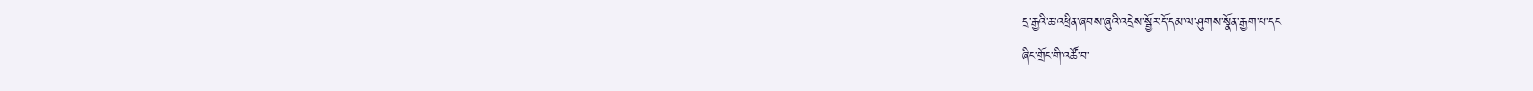དྲ་རྒྱའི་ཆ་འཕྲིན་ཞབས་ཞུའི་འདྲེས་སྦྱོར་དོ་དམ་ལ་ཤུགས་སྣོན་རྒྱག་པ་དང
ཞིང་གྲོང་གི་འཚོ་བ་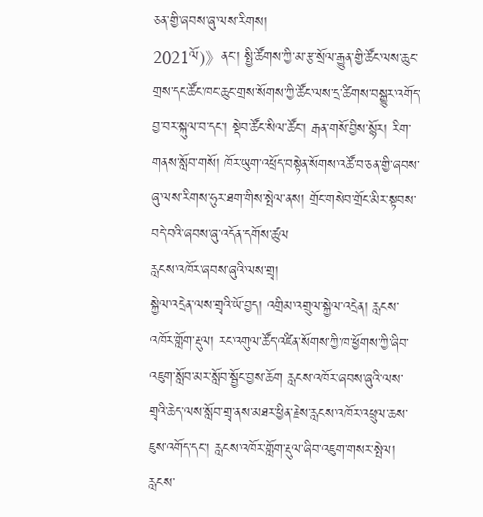ཅན་གྱི་ཞབས་ཞུ་ལས་རིགས།
2021ལོ)》ནང་། སྤྱི་ཚོགས་ཀྱི་མ་རྩ་སྲོལ་རྒྱུན་གྱི་ཚོང་ལས་ཆུང་གྲས་དང་ཚོང་ཁང་ཆུང་གྲས་སོགས་ཀྱི་ཚོང་ལས་དྲ་ཚིགས་བསྒྱུར་འགོད་བྱ་བར་སྐུལ་བ་དང་། སྡེབ་ཚོང་སིལ་ཚོང་། རྒན་གསོ་བྱིས་སྙོར། རིག་གནས་སློབ་གསོ། ཁོར་ཡུག་འཕྲོད་བསྟེན་སོགས་འཚོ་བ་ཅན་གྱི་ཞབས་ཞུ་ལས་རིགས་ཧུར་ཐག་གིས་སྤེལ་ནས། གྲོང་གསེབ་གྲོང་མིར་སྟབས་བདེ་བའི་ཞབས་ཞུ་འདོན་དགོས་ཚུལ
རླངས་འཁོར་ཞབས་ཞུའི་ལས་གྲྭ།
སྐྱེལ་འདྲེན་ལས་གྲྭའི་ཡོ་བྱད། འགྲིམ་འགྲུལ་སྐྱེལ་འདྲེན། རླངས་འཁོར་གློག་རྡུལ། རང་འགུལ་ཚོད་འཛིན་སོགས་ཀྱི་ཁ་ཕྱོགས་ཀྱི་ཞིབ་འཇུག་སློབ་མར་སློབ་སྦྱོང་བྱས་ཆོག རླངས་འཁོར་ཞབས་ཞུའི་ལས་གྲྭའི་ཆེད་ལས་སློབ་གྲྭ་ནས་མཐར་ཕྱིན་རྗེས་རླངས་འཁོར་འཕྲུལ་ཆས་ཇུས་འགོད་དང་། རླངས་འཁོར་གློག་རྡུལ་ཞིབ་འཇུག་གསར་སྤེལ། རླངས་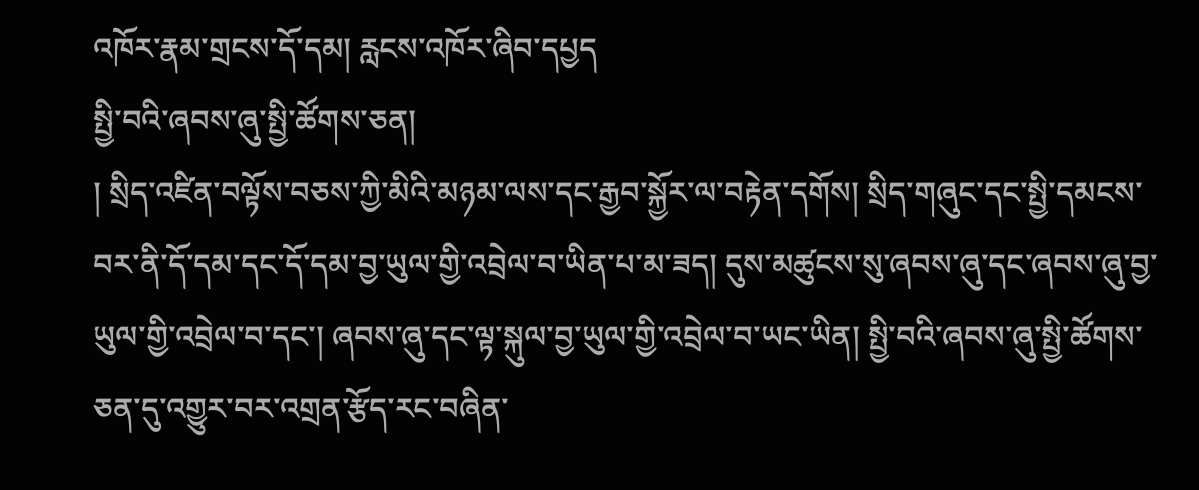འཁོར་རྣམ་གྲངས་དོ་དམ། རླངས་འཁོར་ཞིབ་དཔྱད
སྤྱི་བའི་ཞབས་ཞུ་སྤྱི་ཚོགས་ཅན།
། སྲིད་འཛིན་བལྟོས་བཅས་ཀྱི་མིའི་མཉམ་ལས་དང་རྒྱབ་སྐྱོར་ལ་བརྟེན་དགོས། སྲིད་གཞུང་དང་སྤྱི་དམངས་བར་ནི་དོ་དམ་དང་དོ་དམ་བྱ་ཡུལ་གྱི་འབྲེལ་བ་ཡིན་པ་མ་ཟད། དུས་མཚུངས་སུ་ཞབས་ཞུ་དང་ཞབས་ཞུ་བྱ་ཡུལ་གྱི་འབྲེལ་བ་དང་། ཞབས་ཞུ་དང་ལྟ་སྐུལ་བྱ་ཡུལ་གྱི་འབྲེལ་བ་ཡང་ཡིན། སྤྱི་བའི་ཞབས་ཞུ་སྤྱི་ཚོགས་ཅན་དུ་འགྱུར་བར་འགྲན་རྩོད་རང་བཞིན་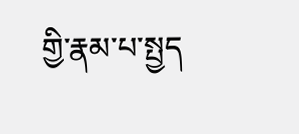གྱི་རྣམ་པ་སྤྱད